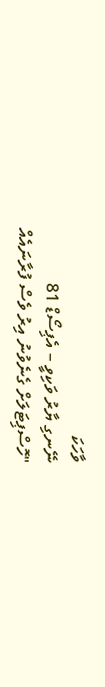ވާހަކަ
ނޭނގި ޔާރު ވަކިވީ – އެޕިސޯޑް 81
"ހޮސްޕިޓަލަށް ގެނެވުނު އިރު ވެސް ފުރާނައެއް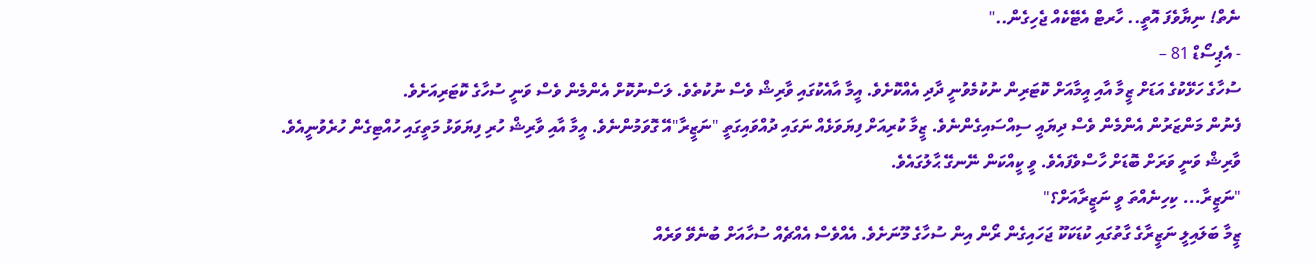ނެތް! ނިޔާވެފަ އޮތީ.. ހާރޓް އެޓޭކެއް ޖެހިގެން.."
- އެޕިސޯޑް 81 –
ސުހާގެ ހަޅޭކުގެ އަޑަށް ޒީމާ އާއި އީމާއަށް ކޮޓަރިން ނުކުމެވުނީ ދާދި އެއްކޮށެވެ. އީމާ އާއެކުގައި ވާރިޝް ވެސް ނުކުތެވެ. ލަސްނުކޮށް އެންމެން ވެސް ވަނީ ސުހާގެ ކޮޓަރިއަށެވެ.
ފެނުން މަންޒަރުން އެންމެން ވެސް ދިޔައީ ސިއްސައިގެންނެވެ. ޒީމާ ކުރިއަށް ފިޔަވަޅެއް ނަގައި ދުއްވައިގަތީ "ނަޒީރާ"އޭ ގޮވަމުންނެވެ. އީމާ އާއި ވާރިޝް ހުރި ފިޔަވަޅު މަތީގައި ހުއްޓިގެން ހުރެވުނީއެވެ. ވާރިޝް ވަނީ ވަރަށް ބޮޑަށް ހާސްވެފައެވެ. ވީ ކީއްކަން ނޭނގޭ ޙާލުގައެވެ.
"ނަޒީރާ... ކިހިނެއްތަ ވީ ނަޒީރާއަށް؟"
ޒީމާ ބަލައިލީ ނަޒީރާގެ ގާތުގައި ކުޑަކަކޫ ޖަހައިގެން ރޯން އިން ސުހާގެ މޫނަށެވެ. އެއްވެސް އެއްޗެއް ސުހާއަށް ބުނެވޭ ވަރެއް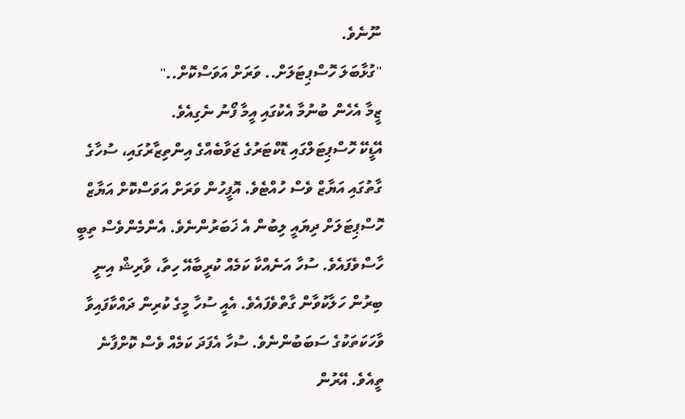ނޫނެވެ.
"ގުޅާބަލަ ހޮސްޕިޓަލަށް.. ވަރަށް އަވަސްކޮށް.."
ޒީމާ އެހެން ބުނުމާ އެކުގައި އީމާ ފޯނު ނެގިއެވެ.
އޭޑީކޭ ހޮސްޕިޓަލްގައި ޑޮކްޓަރުގެ ޖަވާބެއްގެ އިންތިޒާރުގައި، ސުހާގެ ގާތުގައި އަޔާޒް ވެސް ހުއްޓެވެ. އޮފީހުން ވަރަށް އަވަސްކޮށް އަޔާޒް ހޮސްޕިޓަލަށް ދިޔައީ ލިބުން އެ ޚަބަރުންނެވެ. އެންމެންވެސް ތިބީ ހާސްވެފައެވެ. ސުހާ އަނެއްކާ ކަމެއް ކުރީބާއޭ ހިތާ، ވާރިޝް އިނީ ބިރުން ހަލާކުވާން ގާތްވެފައެވެ. އެއީ ސުހާ މީގެ ކުރިން ދައްކާފައިވާ ވާހަކަތަކުގެ ސަބަބުންނެވެ. ސުހާ އެފަދަ ކަމެއް ވެސް ކޮށްފާނެ ތީއެވެ. އޭރުން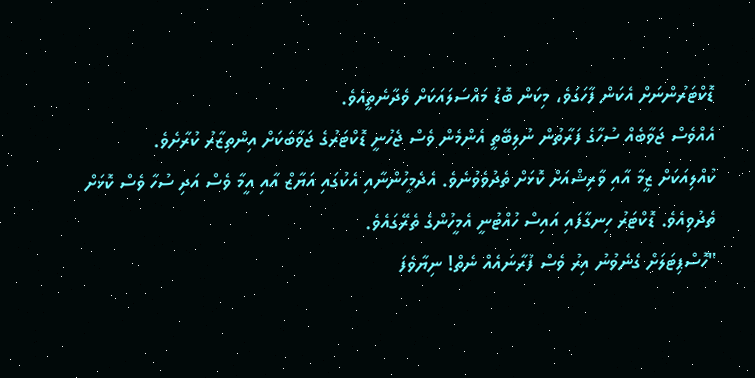ޑޮކްޓަރުންނަށް އެކަން ފާހަގަވެ، މިކަން ބޮޑު މައްސަލައަކަށް ވެދާނެތީއެވެ.
އެއްވެސް ޖަވާބެއް ސުހާގެ ފަރާތުން ނުލިބޭތީ އެންމެން ވެސް ޖެހުނީ ޑޮކްޓަރުގެ ޖަވާބަކަށް އިންތިޒާރު ކުރާށެވެ.
ކުއްލިއަކަށް ޒީމާ އާއި ވާރިޝްއަށް ކޮޅަށް ތެދުވެވުނެވެ. އެދެމީހުންނާއި އެކުގައި އަޔާޒް އާއި އީމާ ވެސް އަދި ސުހާ ވެސް ކޮޅަށް ތެދުވިއެވެ. ޑޮކްޓަރު ހިނގާފައި އައިސް ހުއްޓުނީ އެމީހުންގެ ތެރޭގައެވެ.
"ހޮސްޕިޓަލަށް ގެނެވުނު އިރު ވެސް ފުރާނައެއް ނެތް! ނިޔާވެފަ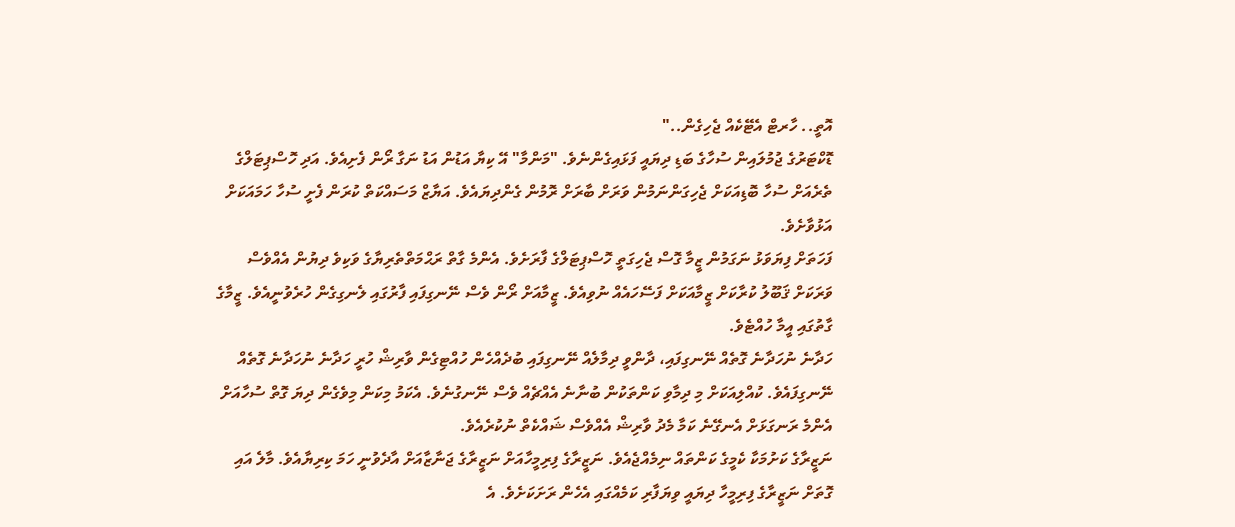އޮތީ.. ހާރޓް އެޓޭކެއް ޖެހިގެން.."
ޑޮކްޓަރުގެ ޖުމުލައިން ސުހާގެ ބަޑި ދިޔައީ ފަޅައިގެންނެވެ. "މަންމާ" އޭ ކިޔާ އަޑުން އަޑު ނަގާ ރޯން ފެށިއެވެ. އަދި ހޮސްޕިޓަލްގެ ތެރެއަށް ސުހާ ބޮޑިއަކަށް ޖެހިގަންނަމުން ވަރަށް ބާރަށް ރޮމުން ގެންދިޔައެވެ. އަޔާޒް މަސައްކަތް ކުރަން ފެށީ ސުހާ ހަމައަކަށް އަޅުވާށެވެ.
ފަހަތަށް ފިޔަވަޅު ނަގަމުން ޒީމާ ގޮސް ޖެހިގަތީ ހޮސްޕިޓަލްގެ ފާރަށެވެ. އެންމެ ގާތް ރަޙްމަތްތެރިޔާގެ ވަކިވެ ދިޔުން އެއްވެސް ވަރަކަށް ޤަބޫލު ކުރާކަށް ޒީމާއަކަށް ފަސޭހައެއް ނުވިއެވެ. ޒީމާއަށް ރޯން ވެސް ނޭނގިފައި ފާރުގައި ލެނގިގެން ހުރެވުނީއެވެ. ޒީމާގެ ގާތުގައި އީމާ ހުއްޓެވެ.
ހަދާނެ ނުހަދާނެ ގޮތެއް ނޭނގިފައި، ދާންވީ ދިމާލެއް ނޭނގިފައި ބުދެއްހެން ހުއްޓިގެން ވާރިޝް ހުރީ ހަދާނެ ނުހަދާނެ ގޮތެއް ނޭނގިފައެވެ. ކުއްލިއަކަށް މި ދިމާވި ކަންތަކުން ބުނާނެ އެއްޗެއް ވެސް ނޭނގުނެވެ. އެކަމު މިކަން މިވެގެން ދިޔަ ގޮތް ސުހާއަށް އެންމެ ރަނގަޅަށް އެނގޭނެ ކަމާ މެދު ވާރިޝް އެއްވެސް ޝައްކެތް ނުކުރެއެވެ.
ނަޒީރާގެ ކަށުމަކާ ކެމީގެ ކަންތައް ނިމެއްޖެއެވެ. ނަޒީރާގެ ފިރިމީހާއަށް ނަޒީރާގެ ޖަނާޒާއަށް އާދެވުނީ ހަމަ ކިރިޔާއެވެ. މާލެ އައި ގޮތަށް ނަޒީރާގެ ފިރިމީހާ ދިޔައީ ވިޔަފާރި ކަމެއްގައި އެހެން ރަށަކަށެވެ. އެ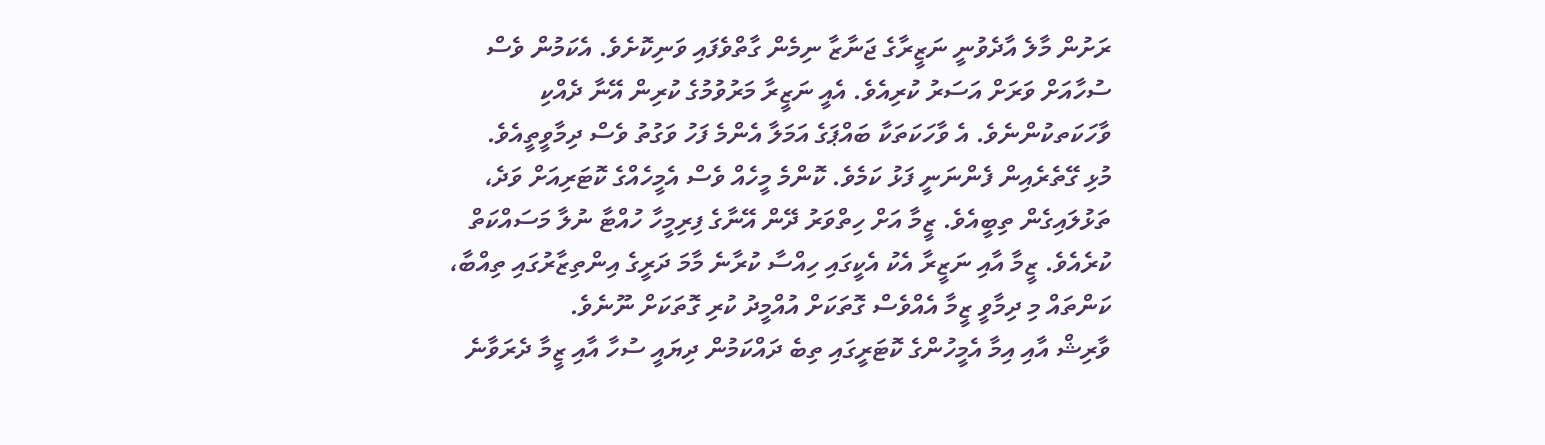ރަށުން މާލެ އާދެވުނީ ނަޒީރާގެ ޖަނާޒާ ނިމެން ގާތްވެފައި ވަނިކޮށެވެ. އެކަމުން ވެސް ސުހާއަށް ވަރަށް އަސަރު ކުރިއެވެ. އެއީ ނަޒީރާ މަރުވުމުގެ ކުރިން އޭނާ ދެއްކި ވާހަކަތކުންނެވެ. އެ ވާހަކަތަކާ ބައްޕަގެ އަމަލާ އެންމެ ފަހު ވަގުތު ވެސް ދިމާވީތީއެވެ.
މުޅި ގޭތެރެއިން ފެންނަނީ ފަޅު ކަމެވެ. ކޮންމެ މީހެއް ވެސް އެމީހެއްގެ ކޮޓަރިއަށް ވަދެ، ތަޅުލައިގެން ތިބީއެވެ. ޒީމާ އަށް ހިތްވަރު ދޭން އޭނާގެ ފިރިމީހާ ހުއްޓާ ނުލާ މަސައްކަތް ކުރެއެވެ. ޒީމާ އާއި ނަޒީރާ އެކު އެކީގައި ހިއްސާ ކުރާނެ މާމަ ދަރީގެ އިންތިޒާރުގައި ތިއްބާ، ކަންތައް މި ދިމާވީ ޒީމާ އެއްވެސް ގޮތަކަށް އުއްމީދު ކުރި ގޮތަކަށް ނޫނެވެ.
ވާރިޝް އާއި އިމާ އެމީހުންގެ ކޮޓަރީގައި ތިބެ ދައްކަމުން ދިޔައީ ސުހާ އާއި ޒީމާ ދެރަވާނެ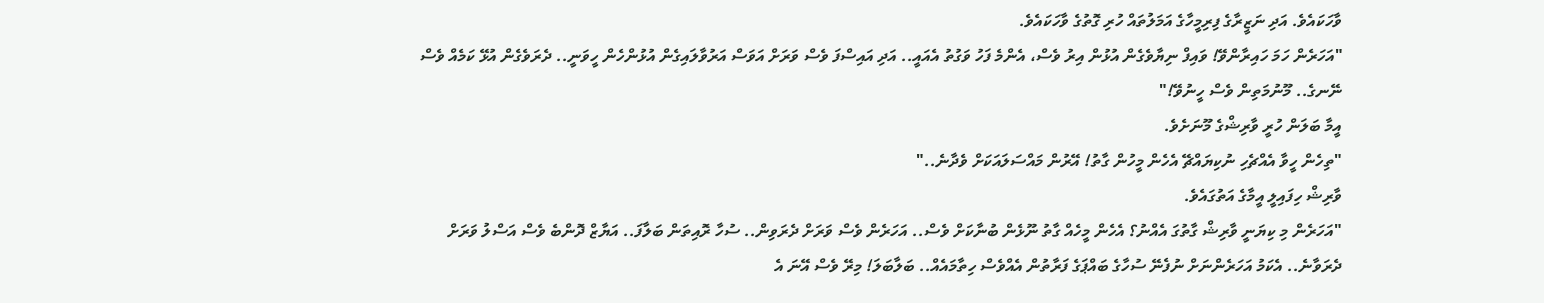ވާހަކައެވެ. އަދި ނަޒީރާގެ ފިރިމީހާގެ އަމަލުތައް ހުރި ގޮތުގެ ވާހަކައެވެ.
"އަހަރެން ހަމަ ހައިރާންވޭ! ވައިފް ނިޔާވެގެން އުޅުން އިރު ވެސް، އެންމެ ފަހު ވަގުތު އެއައީ.. އަދި އައިސްފަ ވެސް ވަރަށް އަވަސް އަރުވާލައިގެން އުޅުންހެން ހީވަނީ.. ދެރަވެގެން އުޅޭ ކަމެއް ވެސް ނޭނގެ.. މޫނުމަތިން ވެސް ހީނުވޭ!"
އީމާ ބަލަން ހުރީ ވާރިޝްގެ މޫނަށެވެ.
"ތިހެން ހީވާ އެއްޗެހި ނުކިޔައްޗޭ އެހެން މީހުން ގާތު! އޭރުން މައްސަލައަކަށް ވެދާނެ.."
ވާރިޝް ހިފައިލީ އީމާގެ އަތުގައެވެ.
"އަހަރެން މި ކިޔަނީ ވާރިޝް ގާތުގަ އެއްނު؟ އެހެން މީހެއް ގާތު ނޫޅެން ބުނާކަށް ވެސް.. އަހަރެން ވެސް ވަރަށް ދެރަވިން.. ސުހާ ރޮއިތަން ބަލާފަ.. އަޔާޒް ދޮންބެ ވެސް އަސްލު ވަރަށް ދެރަވާނެ.. އެކަމު އަހަރެންނަށް ނުފެނޭ ސުހާގެ ބައްޕަގެ ފަރާތުން އެއްވެސް ހިތާމައެއް.. ބަލާބަލަ! މިރޭ ވެސް އޭނަ އެ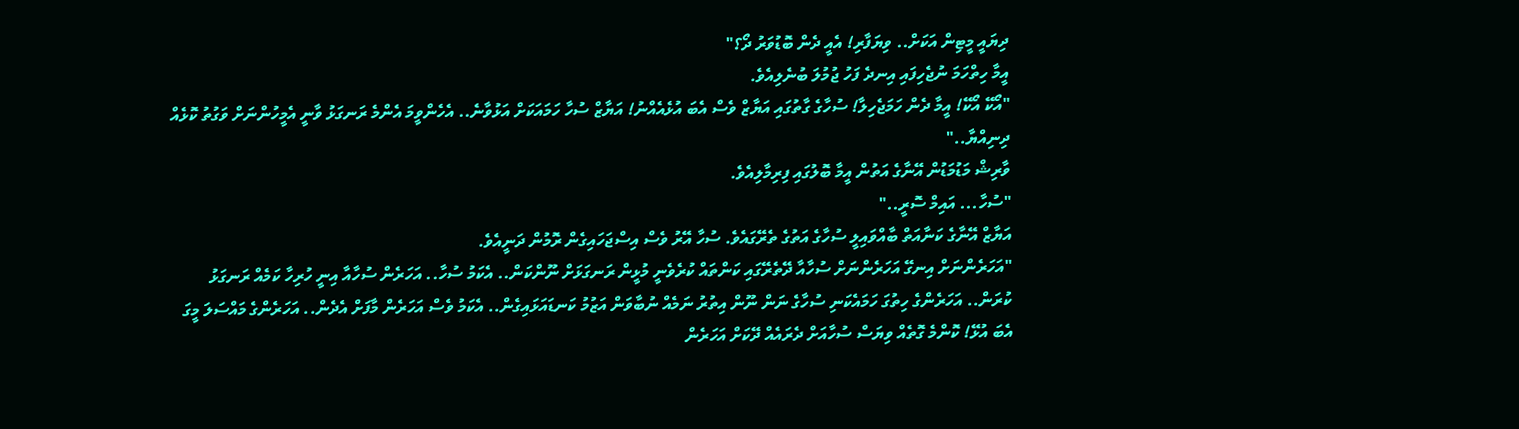ދިޔައީ މީޓިން އަކަށް.. ވިޔަފާރި! އެއީ ދެން ބޮޑުވަރު ދޯ؟"
އީމާ ހިތްހަމަ ނުޖެހިފައި އިނދެ ފަހު ޖުމުލަ ބުނެލިއެވެ.
"އޯކޭ އޯކޭ! އީމާ ދެން ހަމަޖެހިލާ! ސުހާގެ ގާތުގައި އަޔާޒް ވެސް އެބަ އުޅެއެއްނު! އަޔާޒް ސުހާ ހަމައަކަށް އަޅުވާނެ.. އެހެންވީމަ އެންމެ ރަނގަޅު ވާނީ އެމީހުންނަށް ވަގުތު ކޮޅެއް ދިނިއްޔާ.."
ވާރިޝް މަޑުމަޑުން އޭނާގެ އަތުން އީމާ ބޮލުގައި ފިރިމާލިއެވެ.
"ސުހާ... އައިމް ސޮރީ.."
އަޔާޒް އޭނާގެ ކަނާއަތް ބާއްވައިލީ ސުހާގެ އަތުގެ ތެރޭގައެވެ. ސުހާ އޭރު ވެސް އިސްޖަހައިގެން ރޮމުން ދަނީއެވެ.
"އަހަރެންނަށް އިނގޭ އަހަރެންނަށް ސުހާއާ ދޭތެރޭގައި ކަންތައް ކުރެވެނީ މުޅީން ރަނގަޅަށް ނޫންކަން.. އެކަމު ސުހާ.. އަހަރެން ސުހާއާ އިނީ ހުރިހާ ކަމެއް ރަނގަޅު ކުރަން.. އަހަރެންގެ ހިތުގަ ހަމައެކަނި ސުހާގެ ނަން ނޫން އިތުރު ނަމެއް ނުބާވަން އަޒުމު ކަނޑައަޅައިގެން.. އެކަމު ވެސް އަހަރެން މާފަށް އެދެން.. އަހަރެންގެ މައްސަލަ މީގަ އެބަ އުޅޭ! ކޮންމެ ގޮތެއް ވިޔަސް ސުހާއަށް ދެރައެއް ދޭކަށް އަހަރެން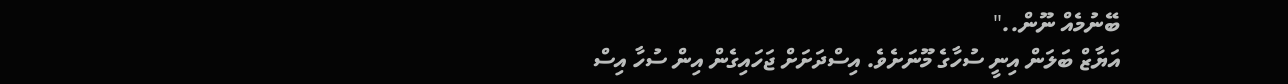ބޭނުމެއް ނޫން.."
އަޔާޒް ބަލަން އިނީ ސުހާގެ މޫނަށެވެ. އިސްދަށަށް ޖަހައިގެން އިން ސުހާ އިސް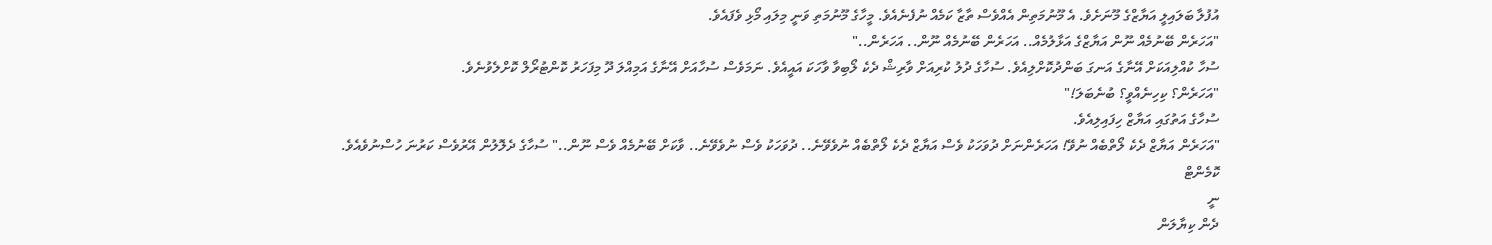އުފުލާ ބަލައިލީ އަޔާޒްގެ މޫނަށެވެ. އެ މޫނުމަތިން އެއްވެސް ތާޒާ ކަމެއް ނުފެނެއެވެ. މީހާގެ މޫނުމަތި ވަނީ މިލައި މޯޅި ވެފައެވެ.
"އަހަރެން ބޭނުމެއް ނޫން އަޔާޒްގެ އަޅާލުމެއް.. އަހަރެން ބޭނުމެއް ނޫން.. އަހަރެން.."
ސުހާ ކުއްލިއަކަށް އޭނާގެ އަނގަ ބަންދުކޮށްލިއެވެ. ސުހާގެ ދުލު ކުރިއަށް ވާރިޝް ދެކެ ލޯބިވާ ވާހަކަ އައީއެވެ. ނަމަވެސް ސުހާއަށް އޭނާގެ އަމިއްލަ ދޫ މިފަހަރު ކޮންޓުރޯލް ކޮށްލެވުނެވެ.
"އަހަރެން؟ ކިހިނެއްވީ؟ ބުނެބަލަ!"
ސުހާގެ އަތުގައި އަޔާޒް ހިފައިލިއެވެ.
"އަހަރެން އަޔާޒް ދެކެ ލޯތްބެއް ނުވޭ! އަހަރެންނަށް ދުވަހަކު ވެސް އަޔާޒް ދެކެ ލޯތްބެއް ނުވެވޭނެ.. ދުވަހަކު ވެސް ނުވެވޭނެ.. ވާކަށް ބޭނުމެއް ވެސް ނޫން.." ސުހާގެ ދެލޮލުން އޭރުވެސް ކަރުނަ ހުސްނުވެއެވެ.
ކޮމެންޓް
ނީ
ދެން ކިޔާލަން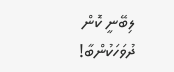ލިބޭނީ ކޮން ދުވަހަކުންބާ!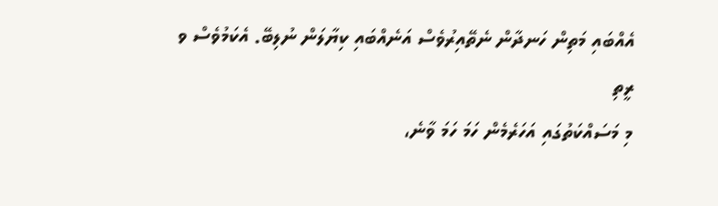އެއްބައި މަތިން ހަނދާން ނެތޭއިރުވެސް އަނެއްބައި ކިޔާލަން ނުލިބޭ. އެކަމުވެސް ވ ރީތި
މި މަސައްކަތުގައި އަހަރެމެން ހަމަ ހަމަ ވާނެ،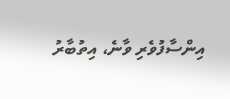އިންސާފުވެރި ވާނެ، އިތުބާރު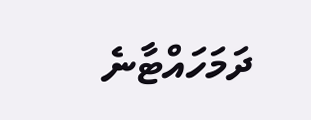ދަމަހައްޓާނެ